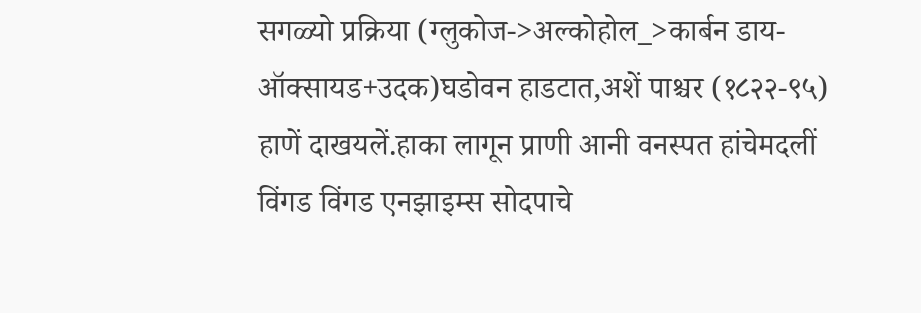सगळ्यो प्रक्रिया (ग्लुकोज->अल्कोहोल_>कार्बन डाय-ऑक्सायड+उदक)घडोवन हाडटात,अशें पाश्चर (१८२२-९५) हाणें दाखयलें.हाका लागून प्राणी आनी वनस्पत हांचेमदलीं विंगड विंगड एनझाइम्स सोदपाचे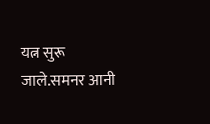यत्न सुरू जाले.समनर आनी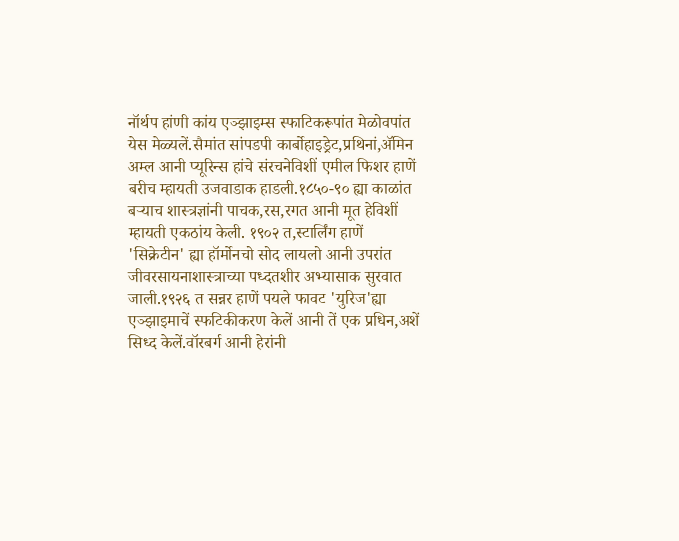नॉर्थप हांणी कांय एञ्झाइम्स स्फाटिकरूपांत मेळोवपांत येस मेळ्यलें.सैमांत सांपडपी कार्बोहाइड्रेट,प्रथिनां,ॲमिन अम्ल आनी प्यूरिन्स हांचे संरचनेविशीं एमील फिशर हाणें बरीच म्हायती उजवाडाक हाडली.१८५०-९० ह्या काळांत बऱ्याच शास्त्रज्ञांनी पाचक,रस,रगत आनी मूत हेविशीं म्हायती एकठांय केली. १९०२ त,स्टार्लिंग हाणें 'सिक्रेटीन' ह्या हॉर्मोनचो सोद लायलो आनी उपरांत जीवरसायनाशास्त्राच्या पध्दतशीर अभ्यासाक सुरवात जाली.१९२६ त सन्नर हाणें पयले फावट 'युरिज'ह्या एञ्झाइमाचें स्फटिकीकरण केलें आनी तें एक प्रधिन,अशें सिध्द केलें.वॉरबर्ग आनी हेरांनी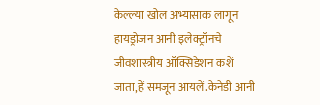केल्ल्या खोल अभ्यासाक लागून हायड्रोजन आनी इलेक्ट्रॉनचे जीवशास्त्रीय ऑक्सिडेशन कशें जाता,हें समजून आयलें.केनेडी आनी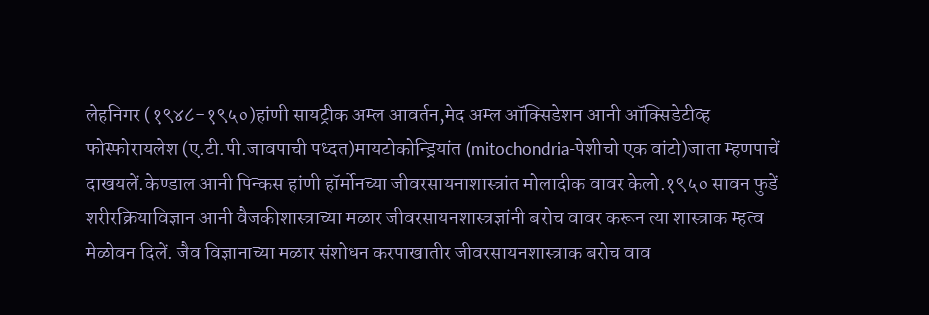लेहनिगर (१९४८-१९५०)हांणी सायट्रीक अम्ल आवर्तन,मेद अम्ल ऑक्सिडेशन आनी ऑक्सिडेटीव्ह फोस्फोरायलेश (ए.टी.पी.जावपाची पध्दत)मायटोकोन्ड्रियांत (mitochondria-पेशीचो एक वांटो)जाता म्हणपाचें दाखयलें.केण्डाल आनी पिन्कस हांणी हॉर्मोनच्या जीवरसायनाशास्त्रांत मोलादीक वावर केलो.१९५० सावन फुडें शरीरक्रियाविज्ञान आनी वैजकीशास्त्राच्या मळार जीवरसायनशास्त्रज्ञांनी बरोच वावर करून त्या शास्त्राक म्हत्व मेळोवन दिलें. जैव विज्ञानाच्या मळार संशोधन करपाखातीर जीवरसायनशास्त्राक बरोच वाव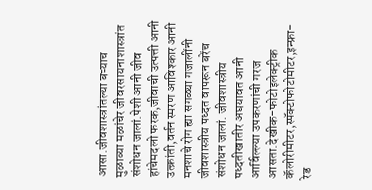आसा.जीवशास्त्रांतल्या बऱ्याच मुळाव्या मळांचेर जीवरसायनाशास्त्रांत संशोधन जालां.पेशी आनी जीव हांचेमदलो फरक,जीवाची उत्पत्ती आनी उत्क्रांती,वर्तन स्मरण आविश्कार आनी मनशाचे रोग ह्या सगळ्या गजालींनी जीवशास्त्रीय पध्दत वापरून बरेंच संशोधन जालां. जीवशास्त्रीय पध्दतीखातीर अघयावत आनी आर्विल्ल्या उपकरणांची गरज आसता.देखीक-फोटोइलेक्ट्रीक कॅलोरीमीटर,स्पॅक्टोफोटोमीटर,इन्फ्रा-रेड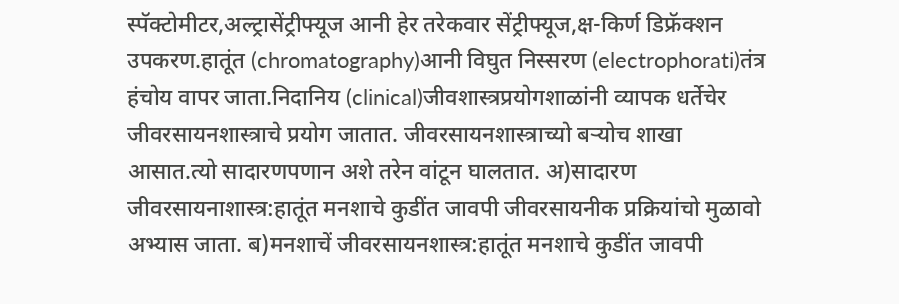स्पॅक्टोमीटर,अल्ट्रासेंट्रीफ्यूज आनी हेर तरेकवार सेंट्रीफ्यूज,क्ष-किर्ण डिफ्रॅक्शन उपकरण.हातूंत (chromatography)आनी विघुत निस्सरण (electrophorati)तंत्र हंचोय वापर जाता.निदानिय (clinical)जीवशास्त्रप्रयोगशाळांनी व्यापक धर्तेचेर जीवरसायनशास्त्राचे प्रयोग जातात. जीवरसायनशास्त्राच्यो बऱ्योच शाखा आसात.त्यो सादारणपणान अशे तरेन वांटून घालतात. अ)सादारण जीवरसायनाशास्त्र:हातूंत मनशाचे कुडींत जावपी जीवरसायनीक प्रक्रियांचो मुळावो अभ्यास जाता. ब)मनशाचें जीवरसायनशास्त्र:हातूंत मनशाचे कुडींत जावपी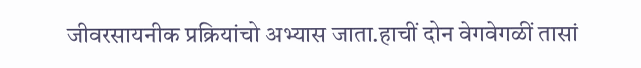जीवरसायनीक प्रक्रियांचो अभ्यास जाता.हाचीं दोन वेगवेगळीं तासां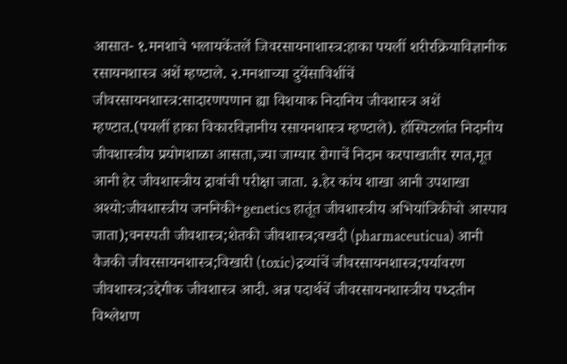आसात- १.मनशाचे भलायकेंतलें जिवरसायनाशास्त्र:हाका पयलीं शरीरक्रियाविज्ञानीक रसायनशास्त्र अशें म्हण्टाले. २.मनशाच्या दुयेंसाविशींचें जीवरसायनशास्त्र:सादारणपणान ह्या विशयाक निदानिय जीवशास्त्र अशें म्हण्टात.(पयलीं हाका विकारविज्ञानीय रसायनशास्त्र म्हण्टाले). हॉस्पिटलांत निदानीय जीवशास्त्रीय प्रयोगशाळा आसता,ज्या जाग्यार रोगाचें निदान करपाखातीर रगत,मूत आनी हेर जीवशास्त्रीय द्रावांची परीक्षा जाता. ३.हेर कांय शाखा आनी उपशाखा अश्यो:जीवशास्त्रीय जननिकी+genetics हातूंत जीवशास्त्रीय अभियांत्रिकीचो आस्पाव जाता);वनस्पती जीवशास्त्र;शेतकी जीवशास्त्र;वखदी (pharmaceuticua) आनी वैजकी जीवरसायनशास्त्र;विखारी (toxic)द्रव्यांचें जीवरसायनशास्त्र;पर्यावरण जीवशास्त्र;उद्देगीक जीवशास्त्र आदी. अन्न पदार्थचें जीवरसायनशास्त्रीय पध्दतीन विश्लेशण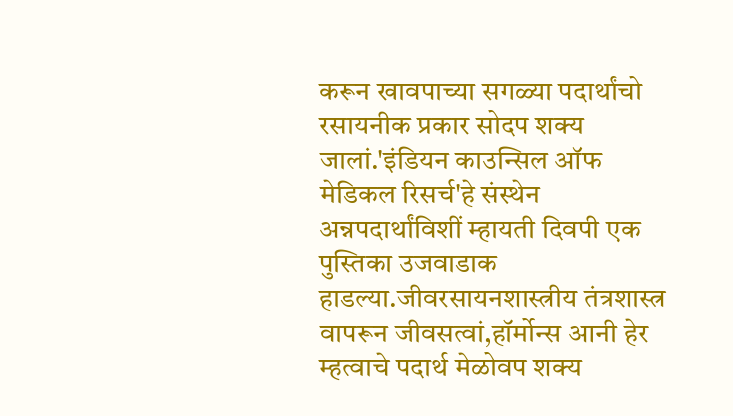करून खावपाच्या सगळ्या पदार्थांचो रसायनीक प्रकार सोदप शक्य जालां.'इंडियन काउन्सिल ऑफ मेडिकल रिसर्च'हे संस्थेन अन्नपदार्थांविशीं म्हायती दिवपी एक पुस्तिका उजवाडाक हाडल्या.जीवरसायनशास्त्रीय तंत्रशास्त्र वापरून जीवसत्वां,हॉर्मोन्स आनी हेर म्हत्वाचे पदार्थ मेळोवप शक्य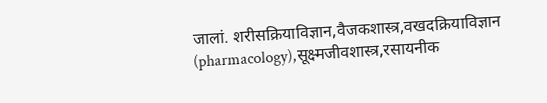जालां. शरीसक्रियाविज्ञान,वैजकशास्त्र,वखदक्रियाविज्ञान (pharmacology),सूक्ष्मजीवशास्त्र,रसायनीक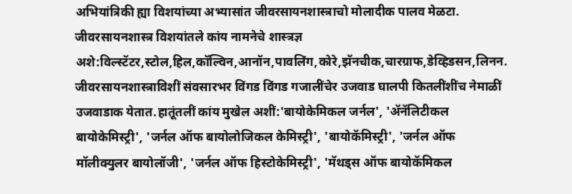अभियांत्रिकी ह्या विशयांच्या अभ्यासांत जीवरसायनशास्त्राचो मोलादीक पालव मेळटा. जीवरसायनशास्त्र विशयांतले कांय नामनेचे शास्त्रज्ञ अशे:विल्स्टॅटर,स्टोल,हिल,कॉल्विन,आनॉन,पावलिंग,कोरे,झॅनचीक,चारग्राफ,डेव्हिडसन,लिनन. जीवरसायनशास्त्राविशीं संवसारभर विंगड विंगड गजालींचेर उजवाड घालपी कितलींशींच नेमाळीं उजवाडाक येतात.हातूंतलीं कांय मुखेल अशीं:'बायोकेमिकल जर्नल', 'ॲनॅलिटीकल बायोकेमिस्ट्री', 'जर्नल ऑफ बायोलोजिकल केमिस्ट्री', 'बायोकॅमिस्ट्री', 'जर्नल ऑफ मॉलीक्युलर बायोलॉजी', 'जर्नल ऑफ हिस्टोकेमिस्ट्री', 'मॅथड्स ऑफ बायोकॅमिकल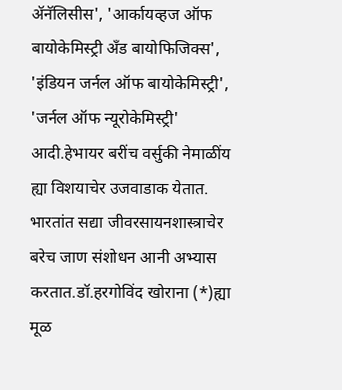ॲनॅलिसीस', 'आर्कायव्हज ऑफ बायोकेमिस्ट्री ॲंड बायोफिजिक्स', 'इंडियन जर्नल ऑफ बायोकेमिस्ट्री', 'जर्नल ऑफ न्यूरोकेमिस्ट्री' आदी.हेभायर बरींच वर्सुकी नेमाळींय ह्या विशयाचेर उजवाडाक येतात. भारतांत सद्या जीवरसायनशास्त्राचेर बरेच जाण संशोधन आनी अभ्यास करतात.डॉ.हरगोविंद खोराना (*)ह्या मूळ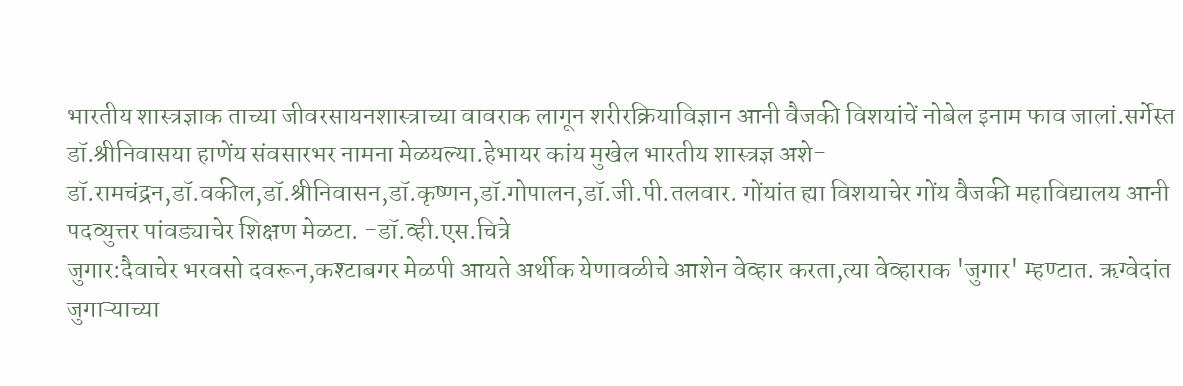भारतीय शास्त्रज्ञाक ताच्या जीवरसायनशास्त्राच्या वावराक लागून शरीरक्रियाविज्ञान आनी वैजकी विशयांचें नोबेल इनाम फाव जालां.सर्गेस्त डॉ.श्रीनिवासया हाणेंय संवसारभर नामना मेळयल्या.हेभायर कांय मुखेल भारतीय शास्त्रज्ञ अशे-डॉ.रामचंद्रन,डॉ.वकील,डॉ.श्रीनिवासन,डॉ.कृष्णन,डॉ.गोपालन,डॉ.जी.पी.तलवार. गोंयांत ह्या विशयाचेर गोंय वैजकी महाविद्यालय आनी पदव्युत्तर पांवड्याचेर शिक्षण मेळटा. -डॉ.व्ही.एस.चित्रे
जुगार:दैवाचेर भरवसो दवरून,कश्टाबगर मेळपी आयते अर्थीक येणावळीचे आशेन वेव्हार करता,त्या वेव्हाराक 'जुगार' म्हण्टात. ऋग्वेदांत जुगाऱ्याच्या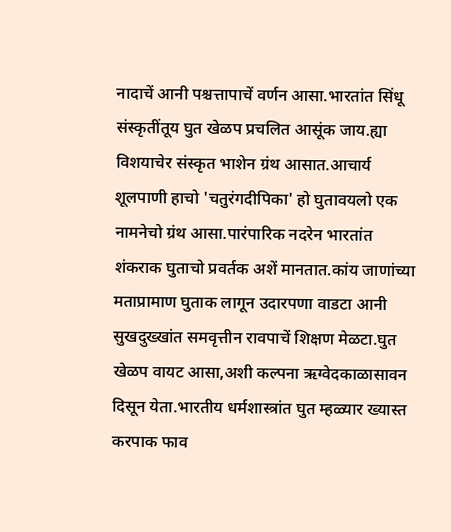नादाचें आनी पश्चत्तापाचें वर्णन आसा.भारतांत सिंधू संस्कृतींतूय घुत खेळप प्रचलित आसूंक जाय.ह्या विशयाचेर संस्कृत भाशेन ग्रंथ आसात.आचार्य शूलपाणी हाचो 'चतुरंगदीपिका' हो घुतावयलो एक नामनेचो ग्रंथ आसा.पारंपारिक नदरेन भारतांत शंकराक घुताचो प्रवर्तक अशें मानतात.कांय जाणांच्या मताप्रामाण घुताक लागून उदारपणा वाडटा आनी सुखदुख्खांत समवृत्तीन रावपाचें शिक्षण मेळटा.घुत खेळप वायट आसा,अशी कल्पना ऋग्वेदकाळासावन दिसून येता.भारतीय धर्मशास्त्रांत घुत म्हळ्यार ख्यास्त करपाक फाव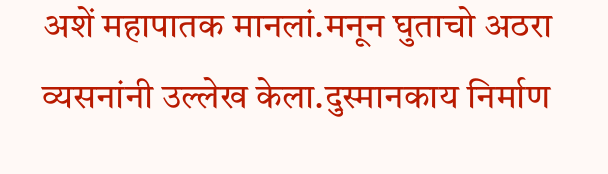अशें महापातक मानलां.मनून घुताचो अठरा व्यसनांनी उल्लेख केला.दुस्मानकाय निर्माण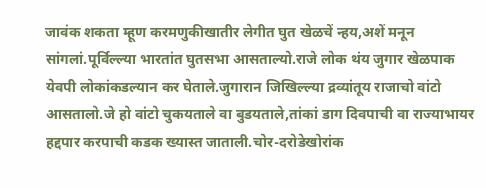जावंक शकता म्हूण करमणुकीखातीर लेगीत घुत खेळचें न्हय,अशें मनून सांगलां.पूर्विल्ल्या भारतांत घुतसभा आसताल्यो.राजे लोक थंय जुगार खेळपाक येवपी लोकांकडल्यान कर घेताले.जुगारान जिखिल्ल्या द्रव्यांतूय राजाचो वांटो आसतालो.जे हो वांटो चुकयताले वा बुडयताले,तांकां डाग दिवपाची वा राज्याभायर हद्दपार करपाची कडक ख्यास्त जाताली.चोर-दरोडेखोरांक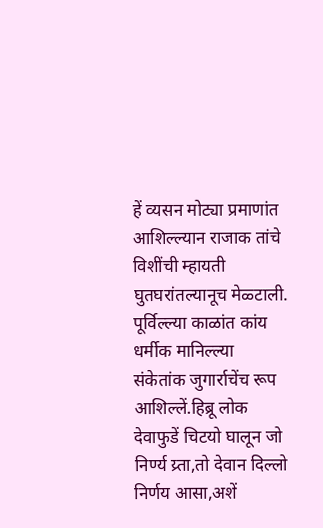हें व्यसन मोट्या प्रमाणांत आशिल्ल्यान राजाक तांचे विशींची म्हायती घुतघरांतल्यानूच मेळ्टाली. पूर्विल्ल्या काळांत कांय धर्मीक मानिल्ल्या संकेतांक जुगार्राचेंच रूप आशिल्लें.हिब्रू लोक देवाफुडें चिटयो घालून जो निर्ण्य य्र्ता,तो देवान दिल्लो निर्णय आसा,अशें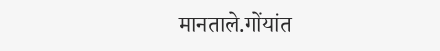मानताले.गोंयांत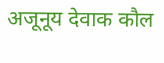अजूनूय देवाक कौल